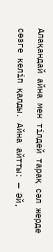Алақандай айна мен тілдей тарақ сәл жерде сөзге келіп қалды. Айна айтты: — Әй,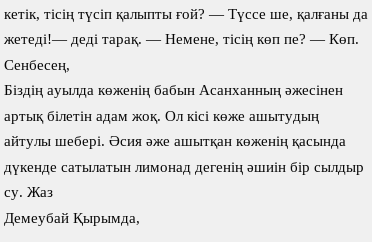кетік, тісің түсіп қалыпты ғой? — Түссе ше, қалғаны да жетеді!— деді тарақ. — Немене, тісің көп пе? — Көп. Сенбесең,
Біздің ауылда көженің бабын Асанханның әжесінен артық білетін адам жоқ. Ол кісі көже ашытудың айтулы шебері. Әсия әже ашытқан көженің қасында дүкенде сатылатын лимонад дегенің әшиін бір сылдыр су. Жаз
Демеубай Қырымда,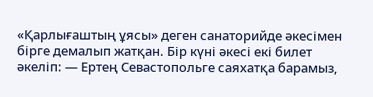«Қарлығаштың ұясы» деген санаторийде әкесімен бірге демалып жатқан. Бір күні әкесі екі билет әкеліп: — Ертең Севастопольге саяхатқа барамыз,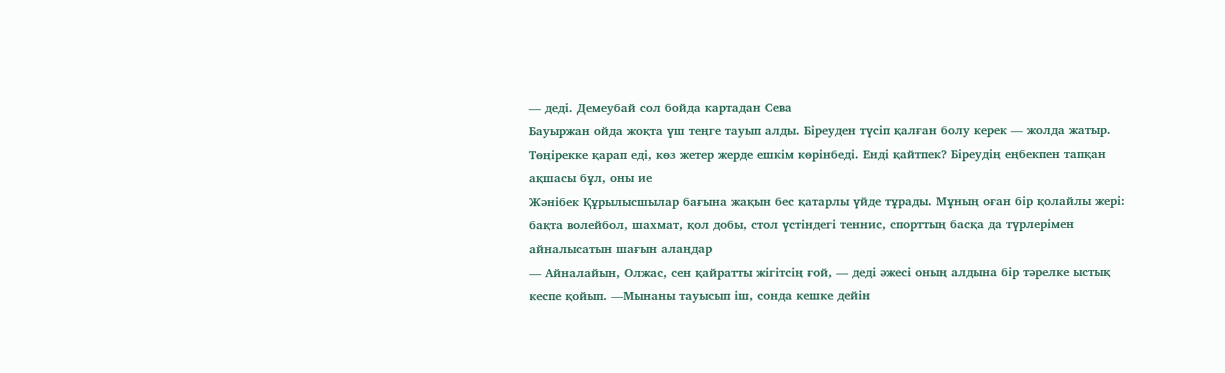— деді. Демеубай сол бойда картадан Сева
Бауыржан ойда жоқта үш теңге тауып алды. Біреуден түсіп қалған болу керек — жолда жатыр. Төңірекке қарап еді, көз жетер жерде ешкім көрінбеді. Енді қайтпек? Біреудің еңбекпен тапқан ақшасы бұл, оны ие
Жәнібек Құрылысшылар бағына жақын бес қатарлы үйде тұрады. Мұның оған бір қолайлы жері: бақта волейбол, шахмат, қол добы, стол үстіндегі теннис, спорттың басқа да түрлерімен айналысатын шағын алаңдар
— Айналайын, Олжас, сен қайратты жігітсің ғой, — деді әжесі оның алдына бір тәрелке ыстық кеспе қойып. —Мынаны тауысып іш, сонда кешке дейін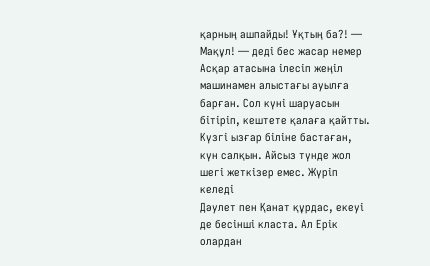қарның ашпайды! Ұқтың ба?! — Мақұл! — деді бес жасар немер
Асқар атасына ілесіп жеңіл машинамен алыстағы ауылға барған. Сол күні шаруасын бітіріп, кештете қалаға қайтты. Күзгі ызғар біліне бастаған, күн салқын. Айсыз түнде жол шегі жеткізер емес. Жүріп келеді
Дәулет пен Қанат құрдас, екеуі де бесінші класта. Ал Ерік олардан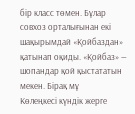бір класс төмен. Бұлар совхоз орталығынан екі шақырымдай «Қойбаздан» қатынап оқиды. «Қойбаз» — шопандар қой қыстататын мекен. Бірақ мұ
Көлеңкесі күндік жерге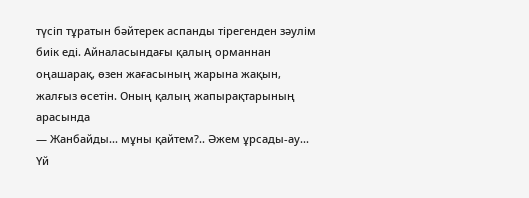түсіп тұратын бәйтерек аспанды тірегенден зәулім биік еді. Айналасындағы қалың орманнан оңашарақ, өзен жағасының жарына жақын, жалғыз өсетін. Оның қалың жапырақтарының арасында
— Жанбайды... мұны қайтем?.. Әжем ұрсады-ау... Үй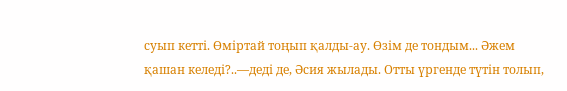суып кетті. Өміртай тоңып қалды-ау. Өзім де тондым... Әжем қашан келеді?..—деді де, Әсия жылады. Отты үргенде түтін толып,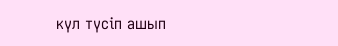күл түсіп ашып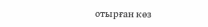отырған көз